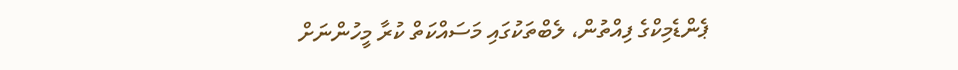ޕެންޑެމިކްގެ ފިއްތުން، ލެބްތަކުގައި މަސައްކަތް ކުރާ މީހުންނަށް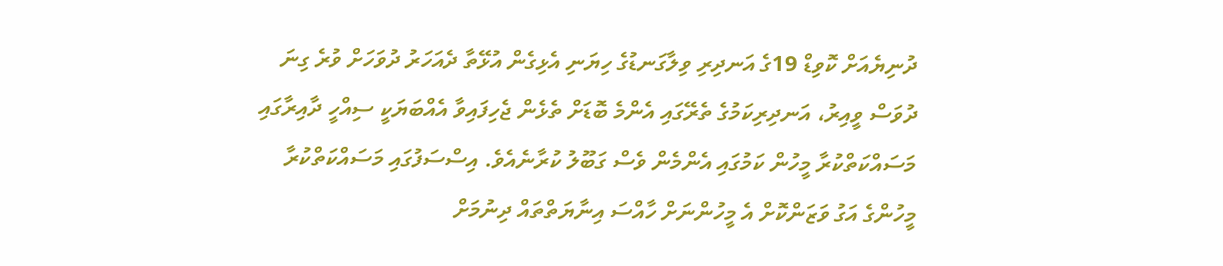ދުނިޔެއަށް ކޮވިޑް 19ގެ އަނދިރި ވިލާގަނޑުގެ ހިޔަނި އެޅިގެން އުޅޭތާ ދެއަހަރު ދުވަހަށް ވުރެ ގިނަ ދުވަސް ވީއިރު، އަނދިރިކަމުގެ ތެރޭގައި އެންމެ ބޮޑަށް ތެޅެން ޖެހިފައިވާ އެއްބަޔަކީ ސިއްހީ ދާއިރާގައި މަސައްކަތްކުރާ މީހުން ކަމުގައި އެންމެން ވެސް ގަބޫލު ކުރާނެއެވެ. އިސްސަފުގައި މަސައްކަތްކުރާ މީހުންގެ އަގު ވަޒަންކޮށް އެ މީހުންނަށް ހާއްސަ އިނާޔަތްތައް ދިނުމަށް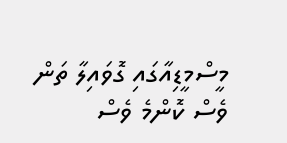މީސްމީޑިއާގައި ގޮވައިލާ ތަން ވެސް ކޮންމެ ވެސް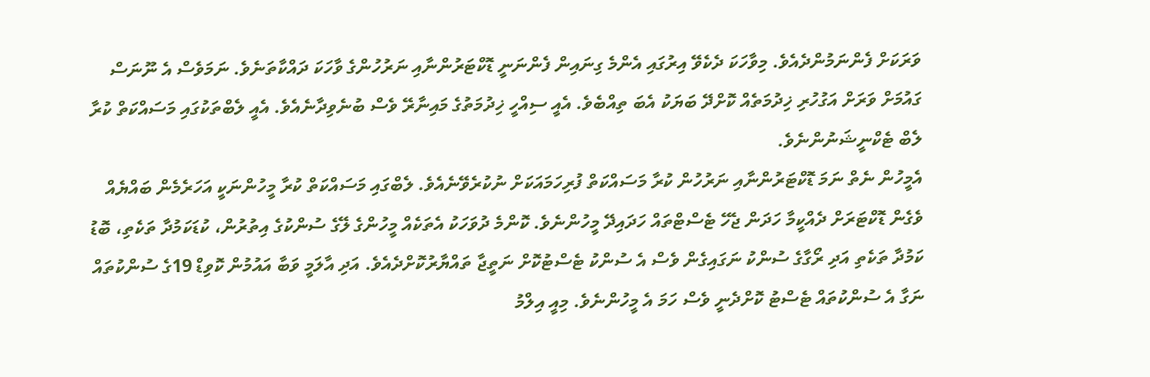ވަރަކަށް ފެންނަމުންދެއެވެ. މިވާހަކަ ދެކެވޭ އިރުގައި އެންމެ ގިނައިން ފެންނަނީ ޑޮކްޓަރުންނާއި ނަރުހުންގެ ވާހަކަ ދައްކާތަނެވެ. ނަމަވެސް އެ ނޫނަސް ގައުމަށް ވަރަށް އަގުހުރި ޚިދުމަތެއް ކޮށްދޭ ބަޔަކު އެބަ ތިއްބެވެ. އެއީ ސިއްހީ ޚިދުމަތުގެ މައިނާރޭ ވެސް ބުނެވިދާނެއެވެ. އެއީ ލެބްތަކުގައި މަސައްކަތް ކުރާ ލެބް ޓެކްނީޝަނުންނެވެ.
އެމީހުން ނެތް ނަމަ ޑޮކްޓަރުންނާއި ނަރުހުން ކުރާ މަސައްކަތް ފުރިހަމައަކަށް ނުކުރެވޭނެއެވެ. ލެބްގައި މަސައްކަތް ކުރާ މީހުންނަކީ އަހަރެމެން ބައްޔެއް ވެގެން ޑޮކްޓަރަށް ދެއްކީމާ ހަދަން ޖެހޭ ޓެސްޓްތައް ހަދައިދޭ މީހުންނެވެ. ކޮންމެ ދުވަހަކު އެތަކެއް މީހުންގެ ލޭގެ ސުންކުގެ އިތުރުން، ކުޑަކަމުދާ ތަކެތި، ބޮޑު ކަމުދާ ތަކެތި އަދި ރޯގާގެ ސުންކު ނަގައިގެން ވެސް އެ ސުންކު ޓެސްޓުކޮށް ނަތީޖާ ތައްޔާރުކޮށްދެއެވެ. އަދި އާލަމީ ވަބާ އައުމުން ކޮވިޑް 19ގެ ސުންކުތައް ނަގާ އެ ސުންކުތައް ޓެސްޓު ކޮށްދެނީ ވެސް ހަމަ އެ މީހުންނެވެ. މިއީ އިލްމު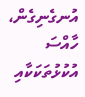އުނގެނިގެން، ހާއްސަ އުކުޅުތަކަކާއި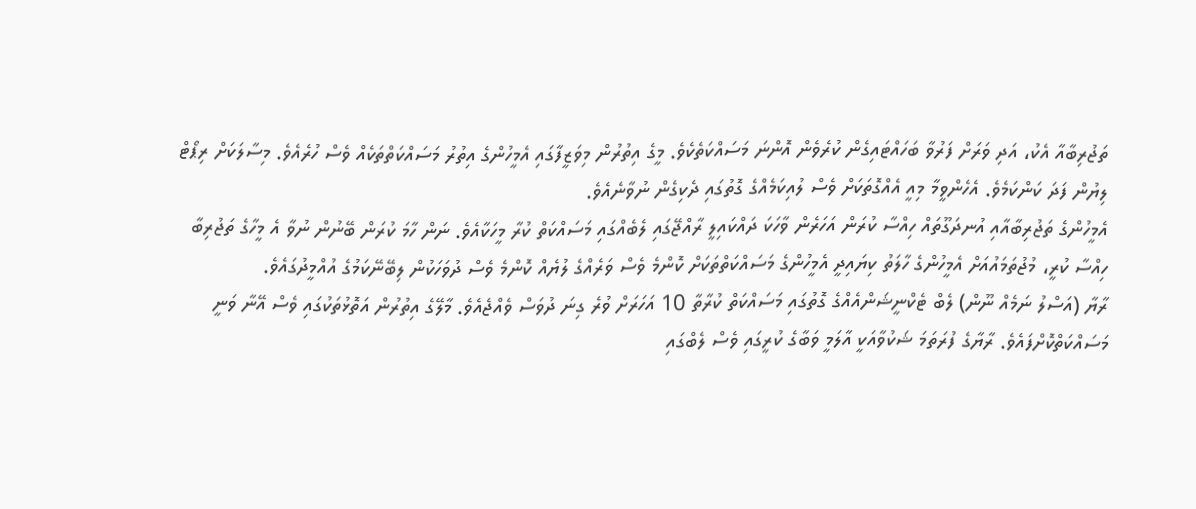ތަޖުރިބާއާ އެކު، އަދި ވަރަށް ފަރުވާ ބަހައްޓައިގެން ކުރެވެން އޮންނަ މަސައްކަތެކެވެ. މީގެ އިތުރުން މިވަޒީފާގައި އެމީހުންގެ އިތުރު މަސައްކަތްތަކެއް ވެސް ހުރެއެވެ. މިސާލަކަށް ރިޕޯޓް ލިޔުން ފަދަ ކަންކަމެވެ. އެހެންވީމާ މިއީ އެއްގޮތަކަށް ވެސް ލުއިކަމެއްގެ ގޮތުގައި ދެކިގެން ނުވާނެއެވެ.
އެމީހުންގެ ތަޖުރިބާއާއި އުނދަގޫތައް ހިއްސާ ކުރަން އަހަރެން ވާހަކަ ދައްކައިލީ ރާއްޖޭގައި ލެބެއްގައި މަސައްކަތް ކުރާ މީހަކާއެވެ. ނަން ހާމަ ކުރަން ބޭނުން ނުވާ އެ މީހާގެ ތަޖުރިބާ ހިއްސާ ކުރީ، މުޖުތަމައުއަށް އެމީހުންގެ ހާލަތު ކިޔައިދީ އެމީހުންގެ މަސައްކަތްތަކަށް ކޮންމެ ވެސް ވަރެއްގެ ލުޔެއް ކޮންމެ ވެސް ދުވަހަކުން ލިބޭނޭކަމުގެ އުއްމީދުގައެވެ.
ރާޔާ (އަސްލު ނަމެއް ނޫން) ލެބް ޓެކްނީޝަންއެއްގެ ގޮތުގައި މަސައްކަތް ކުރާތާ 10 އަހަރަށް ވުރެ ގިނަ ދުވަސް ވެއްޖެއެވެ. މާލޭގެ އިތުރުން އަތޮޅުތަކުގައި ވެސް އޭނާ ވަނީ މަސައްކަތްކޮށްފައެވެ. ރާޔާގެ ފުރަތަމަ ޝަކުވާއަކީ އާލަމީ ވަބާގެ ކުރީގައި ވެސް ލެބްގައި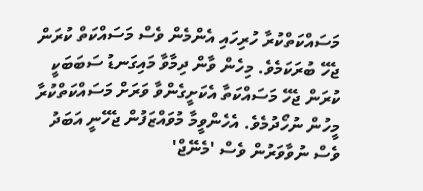މަސައްކަތްކުރާ ހުރިހައި އެންމެން ވެސް މަސައްކަތް ކުރަން ޖެހޭ ބުރަކަމެވެ. މިހެން ވާން ދިމާވާ މައިގަނޑު ސަބަބަކީ ކުރަން ޖެހޭ މަސައްކަތާ އެކަށީގެންވާ ވަރަށް މަސައްކަތްކުރާ މީހުން ނުހޯދުމެވެ. އެހެންވީމާ މުވައްޒަފުން ޖެހޭނީ އަބަދު ވެސް ނުވާވަރުން ވެސް 'މެނޭޖް'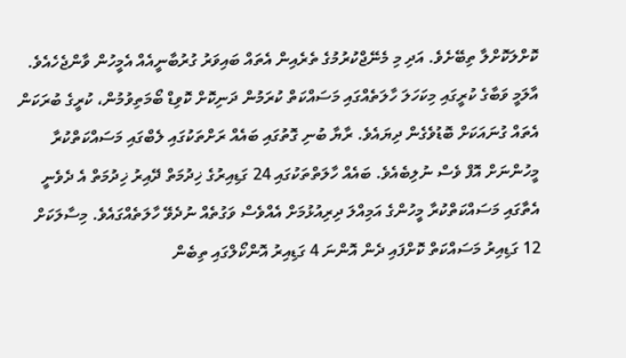ކޮށްލަކޮށްލާ ތިބޭށެވެ. އަދި މި މެނޭޖްކުރުމުގެ ތެރެއިން އެތައް ބައިވަރު ގުރުބާނީއެއް އެމީހުން ވާންޖެހެއެވެ.
އާލަމީ ވަބާގެ ކުރީގައި މިކަހަލަ ހާލަތެއްގައި މަސައްކަތް ކުރަމުން ދަނިކޮށް ކޮވިޑް ބޯމަތިވުމުން، ކުރީގެ ބުރަކަން އެތައް ގުނައަކަށް ބޮޑުވެގެން ދިޔައެވެ. ރާޔާ ބުނި ގޮތުގައި ބައެއް ރަށްތަކުގައި ލެބްގައި މަސައްކަތްކުރާ މީހުންނަށް އޮފް ވެސް ނުލިބެއެވެ. ބައެއް ހާލަތްތަކުގައި 24 ގަޑިއިރުގެ ޚިދުމަތް ދޭއިރު ޚިދުމަތް އެ ދެވެނީ އެތާގައި މަސައްކަތްކުރާ މީހުންގެ އަމިއްލަ ދިރިއުޅުމަށް އެއްވެސް ވަގުތެއް ނުދެވޭ ހާލަތެއްގައެވެ. މިސާލަކަށް 12 ގަޑިއިރު މަސައްކަތް ކޮށްފައި ދެން އޮންނަ 4 ގަޑިއިރު އޮންކޯލްގައި ތިބެން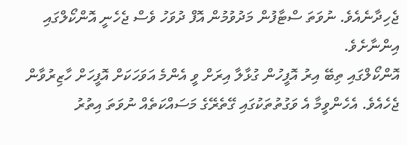ޖެހިދާނެއެވެ. ނުވަތަ ސްޓާފުން މަދުވުމުން އޮފް ދުވަހު ވެސް ޖެހެނީ އޮންކޯލްގައި އިންނާށެވެ.
އޮންކޯލްގައި ތިބޭ އިރު އޮފީހުން ގުޅާލާ އިރަށް ވީ އެންމެ އަވަހަކަށް އޮފީހަށް ހާޒިރުވާން ޖެހެއެވެ. އެހެންވީމާ އެ ވަގުތުތަކުގައި ގޭތެރޭގެ މަސައްކަތެއް ނުވަތަ އިތުރު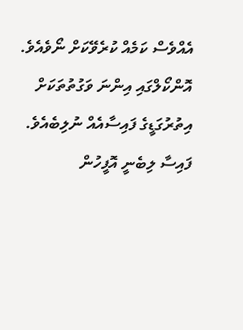އެއްވެސް ކަމެއް ކުރެވޭކަށް ނޯވެއެވެ. އޮންކޯލްގައި އިންނަ ވަގުތުތަކަށް އިތުރުގަޑީގެ ފައިސާއެއް ނުލިބެއެވެ. ފައިސާ ލިބެނީ އޮފީހުން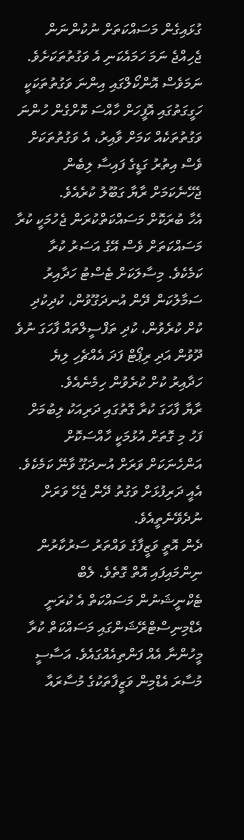ގުޅައިގެން މަސައްކަތަށް ނުކުންނަން ޖެހިއްޖެ ނަމަ ހަމައެކަނި އެ ވަގުތުތަކަށެވެ. ނަމަވެސް އޮންކޯލްގައި އިންނަ ވަގުތުތަކަކީ ހަގީގަތުގައި އޮފީހަށް ހާއްސަ ކޮށްގެން ހުންނަ ވަގުތުތަކެއް ކަމަށް ވާއިރު، އެ ވަގުތުތަކަށް ވެސް އިތުރު ގަޑީގެ ފައިސާ ލިބެން ޖެހޭނެކަމަށް ރާޔާ ގަބޫލު ކުރެއެވެ.
އެހާ ބުރަކޮށް މަސައްކަތްކުރަން ޖެހުމަކީ ކުރާ މަސައްކަތަށް ވެސް އޭގެ އަސަރު ކުރާ ކަމެކެވެ. މިސާލަކަށް ޓެސްޓު ހަދާއިރު ސަމާލުކަން ދޭން އުނދަގޫވުން، ކުދިކުދި ކުށް ކުރެވުން، ކުދި ތަފްސީލްތައް ފާހަގަ ނުވެ ދޫވުން އަދި ރިޕޯޓް ފަދަ އެއްޗެހި ލިޔެ ހަދާއިރު ކުށް ކުރެވުން ހިމެނެއެވެ.
ރާޔާ ފާހަގަ ކުރާ ގޮތުގައި ދަރިއަކު ލިބުމަށް ފަހު މި ގޮތަށް އުޅުމަކީ ހާއްސަކޮށް އަންހެނަކަށް ވަރަށް އުނދަގޫ ވާނޭ ކަމެކެވެ. އެއީ ދަރިފުޅަށް ވަގުތު ދޭން ޖެހޭ ވަރަށް ނުދެވޭނެތީއެވެ.
ދެން އޮތީ ވަޒީފާގެ ވައްތަރު ސަރުކާރުން ނިންމައިފައި އޮތް ގޮތެވެ. ލެބް ޓެކްނީޝަނުން މަސައްކަތް އެ ކުރަނީ އެޑްމިނިސްޓްރޭޝަންގައި މަސައްކަތް ކުރާ މީހުންނާ އެއް ފަންތިއެއްގައެވެ. އަސާސީ މުސާރަ އެޑްމިން ވަޒީފާތަކުގެ މުސާރައާ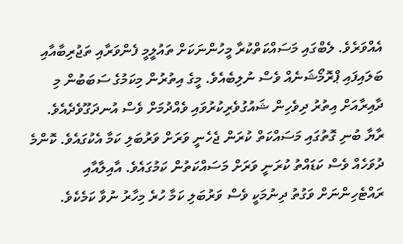އެއްވަރެވެ. ލެބްގައި މަސައްކަތްކުރާ މީހުންނަކަށް ތައުލީމީ ފެންވަރާއި ތަޖުރިބާއާއި ބަލައިފައި ޕްރޮމޯޝަނެއް ވެސް ނުލިބެއެވެ. މީގެ އިތުރުން މިކަމުގެ ސަބަބުން މި ދާއިރާއަށް އިތުރު ދިވެހިން ޝައުގުވެރިކުރުވައި ވެއްދުމަށް ވެސް އުނދަގޫވެދެއެވެ.
ރާޔާ ބުނި ގޮތުގައި މަސައްކަތް ކުރަން ޖެހެނީ ވަރަށް ވަރުބަލި ކަމާ އެކުގައެވެ. ކޮންމެ ދުވަހެއް ވެސް ކަޑައްތު ކުރަނީ ވަރަށް މަސައްކަތުން ކަމުގައެވެ. އާއިލާއާއި ރައްޓެހިންނަށް ވަގުތު ދިނުމަކީ ވެސް ވަރުބަލި ކަމާ ހުރެ މިހާރު ނުވާ ކަމެކެވެ.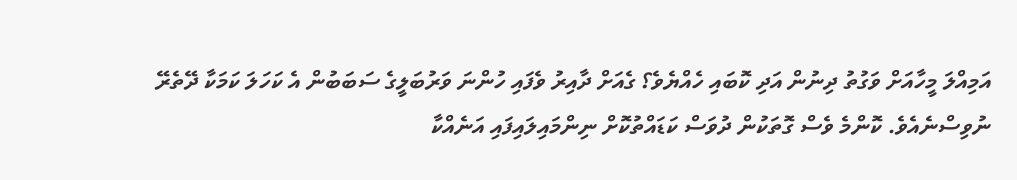އަމިއްލަ މީހާއަށް ވަގުތު ދިނުން އަދި ކޮބައި ހެއްޔެވެ؟ ގެއަށް ދާއިރު ވެފައި ހުންނަ ވަރުބަލީގެ ސަބަބުން އެ ކަހަލަ ކަމަކާ ދޭތެރޭ ނުވިސްނެއެވެ. ކޮންމެ ވެސް ގޮތަކުން ދުވަސް ކަޑައްތުކޮށް ނިންމައިލައިފައި އަނެއްކާ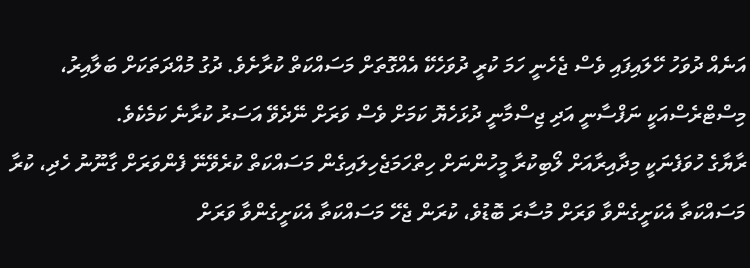އަނެއް ދުވަހު ހޭލައިފައި ވެސް ޖެހެނީ ހަމަ ކުރީ ދުވަހެކޭ އެއްގޮތަށް މަސައްކަތް ކުރާށެވެ. ދުގު މުއްދަތަކަށް ބަލާއިރު، މިސްޓްރެސްއަކީ ނަފްސާނީ އަދި ޖިސްމާނީ ދުޅަހެޔޮ ކަމަށް ވެސް ވަރަށް ނޭދެވޭ އަސަރު ކުރާނެ ކަމެކެވެ.
ރާޔާގެ ހުވަފެނަކީ މިދާއިރާއަށް ލޯބިކުރާ މީހުންނަށް ހިތްހަމަޖެހިލައިގެން މަސައްކަތް ކުރެވޭނޭ ފެންވަރަށް ގާނޫނު ހެދި، ކުރާ މަސައްކަތާ އެކަށީގެންވާ ވަރަށް މުސާރަ ބޮޑުވެ، ކުރަން ޖެހޭ މަސައްކަތާ އެކަށީގެންވާ ވަރަށް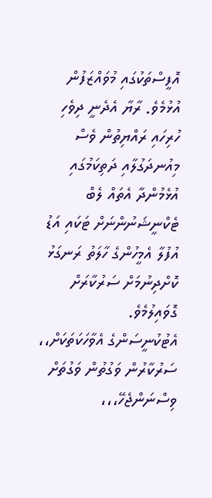އޮފީސްތަކުގައި މުވައްޒަފުން އުޅުމެވެ. ރާޔާ އެދެނީ ދިވެހި ހުރިހައި ރައްޔިތުން ވެސް މިއުނދަގުލާއި ދަތިކަމުގައި އުޅެމުންދާ އެތައް ލެބް ޓެކްނީޝަނުންނަށް ޓަކައި އަޑު އުފުލާ އެމީހުންގެ ހާލަތު ރަނގަޅު ކޮށްދިނުމަށް ސަރުކާރަށް ގޮވައިލުމެވެ.
އެޓުކުނީސަންގެ އެވާހަކަތަކަށް،، ސަރުކާރުން ވަގުތުން ވަގުތަށް ވިސްނަންޖެހޭ،،،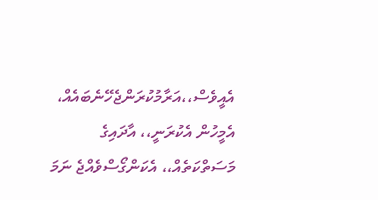އެއީވެސް،،އަރާމުކުރަންޖެހޭނެބައެއް، އެމީހުން އެކުރަނީ،، އާދައިގެ މަސަތްކަތެއް،، އެކަންގޯސްވެއްޖެ ނަމަ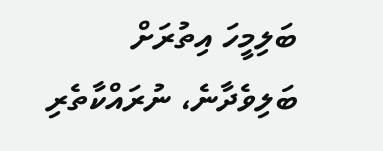ބަލިމީހަ އިތުރަށް ބަލިވެދާނެ، ނުރައްކާތެރި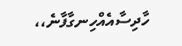ހާދިސާއެއްހިނގާފާނެ،،